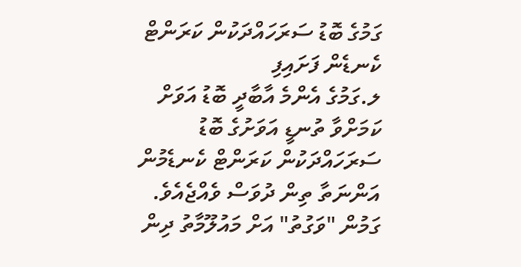ގަމުގެ ބޮޑު ސަރަހައްދަކުން ކަރަންޓް ކެނޑެން ފަށައިފި
ލ.ގަމުގެ އެންމެ އާބާދީ ބޮޑު އަވަށް ކަމަށްވާ ތުނޑީ އަވަށުގެ ބޮޑު ސަރަހައްދަކުން ކަރަންޓް ކެނޑެމުން އަންނަތާ ތިން ދުވަސް ވެއްޖެއެވެ.
ގަމުން "ވަގުތު" އަށް މައުލޫމާތު ދިން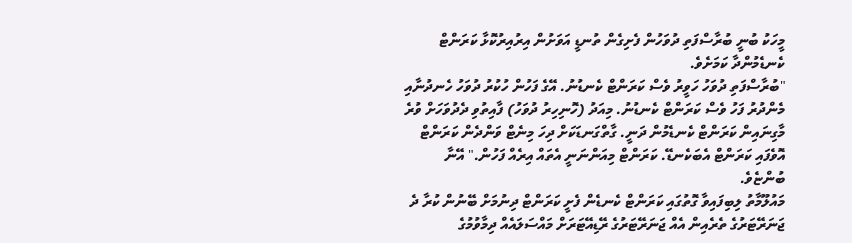މީހަކު ބުނީ ބުރާސްފަތި ދުވަހުން ފެށިގެން ތުނޑީ އަވަށުން އިރުއިރުކޮޅާ ކަރަންޓް ކެނޑެމުންދާ ކަމަށެވެ.
"ބުރާސްފަތި ދުވަހު ހަވީރު ވެސް ކަރަންޓް ކެނޑުނު. އޭގެ ފަހުން ހުކުރު ދުވަހު ހެނދުނާއި މެންދުރު ފަހު ވެސް ކަރަންޓް ކެނޑުނު. މިއަދު (ހޮނިހިރު ދުވަހު) ފާއިތުވި ދެދުވަހަށް ވުރެ މާގިނައިން ކަރަންޓް ކެނޑެމުން ދަނީ. ގާތްގަނޑަކަށް ދިހަ މިނެޓް ވަންދެން ކަރަންޓް އޮވެފައި ކަރަންޓް އެބަކެނޑޭ. ކަރަންޓް މިއަންނަނީ އެތައް އިރެއް ފަހުން." އޭނާ ބުންޏެވެ.
މައުލޫމާތު ލިބިފައިވާ ގޮތުގައި ކަރަންޓް ކެނޑެން ފެށީ ކަރަންޓް ދިނުމަށް ބޭނުން ކުރާ ދެ ޖަނަރޭޓަރުގެ ތެރެއިން އެއް ޖަނަރޭޓަރުގެ ރޭޑިއޭޓަރަށް މައްސަލައެއް ދިމާވުމުގެ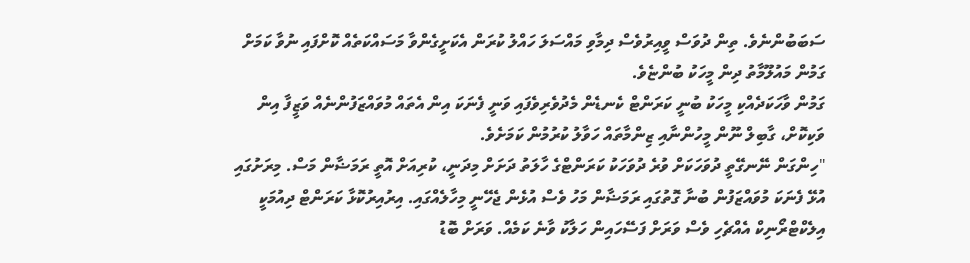ސަބަބުންނެވެ. ތިން ދުވަސް ވީއިރުވެސް ދިމާވި މައްސަލަ ހައްލު ކުރަން އެކަށީގެންވާ މަސައްކަތެއް ކޮށްފައި ނުވާ ކަމަށް ގަމުން މައުލޫމާތު ދިން މީހަކު ބުންޏެވެ.
ގަމުން ވާހަކަދެއްކި މީހަކު ބުނީ ކަރަންޓް ކެނޑެން މެދުވެރިވެފައި ވަނީ ފެނަކަ އިން އެތައް މުވައްޒަފުންނެއް ވަޒީފާ އިން ވަކިކޮށް، ގާބިލް ނޫން މީހުންނާއި ޒިންމާތައް ހަވާލު ކުރުމުން ކަމަށެވެ.
"ހިންގަން ނޭނގޭތީ ދުވަހަކަށް ވުރެ ދުވަހަކު ކަރަންޓްގެ ހާލަތު ދަށަށް މިދަނީ، ކުރިއަށް އޮތީ ރަމަޟާން މަސް. މިރަށުގައި އުޅޭ ފެނަކަ މުވައްޒަފުން ބުނާ ގޮތުގައި ރަމަޟާން މަހު ވެސް އުޅެން ޖެހޭނީ މިހާލެއްގައި. އިރުއިރުކޮޅާ ކަރަންޓް ދިއުމަކީ އިލެކްޓްރޯނިކް އެއްޗެހި ވެސް ވަރަށް ފަސޭހައިން ހަލާކު ވާނެ ކަމެއް. ވަރަށް ބޮޑު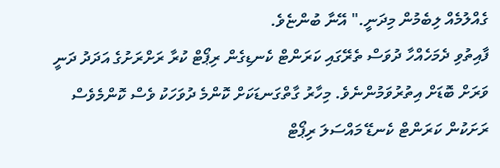ގެއްލުމެއް ލިބެމުން މިދަނީ." އޭނާ ބުންޏެވެ.
ފާއިތުވި ދެމަހެއްހާ ދުވަސް ތެރޭގައި ކަރަންޓް ކެނޑިގެން ރިޕޯޓް ކުރާ ރަށްރަށުގެ އަދަދު ދަނީ ވަރަށް ބޮޑަށް އިތުރުވަމުންނެވެ. މިހާރު ގާތްގަނޑަކަށް ކޮންމެ ދުވަހަކު ވެސް ކޮންމެވެސް ރަށަކުން ކަރަންޓް ކެނޑޭ މައްސަލަ ރިޕޯޓް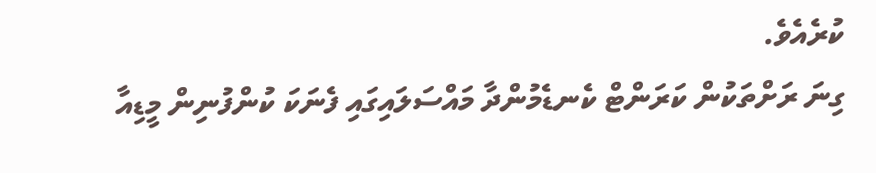ކުރެއެވެ.
ގިނަ ރަށްތަކުން ކަރަންޓް ކެނޑެމުންދާ މައްސަލައިގައި ފެނަކަ ކުންފުނިން މީޑިއާ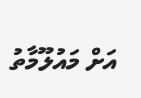އަށް މައުލޫމާތު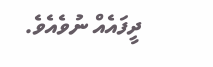ދީފައެއް ނުވެއެވެ.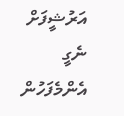އަރުޝީފަށް ނެގީ
އެންމެފަހުން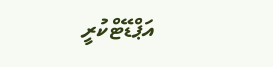އަޕްޑޭޓްކުރީ